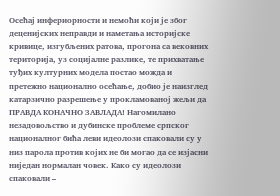Осећај инфериорности и немоћи који је због деценијских неправди и наметања историјске кривице, изгубљених ратова, прогона са вековних територија, уз социјалне разлике, те прихватање туђих културних модела постао можда и претежно национално осећање, добио је наизглед катарзично разрешење у прокламованој жељи да ПРАВДА КОНАЧНО ЗАВЛАДА! Нагомилано незадовољство и дубинске проблеме српског националног бића леви идеолози спаковали су у низ парола против којих не би могао да се изјасни ниједан нормалан човек. Како су идеолози спаковали –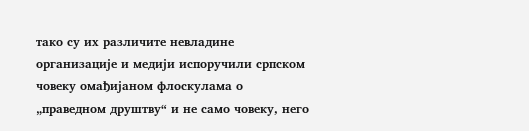тако су их различите невладине организације и медији испоручили српском човеку омађијаном флоскулама о „праведном друштву“ и не само човеку, него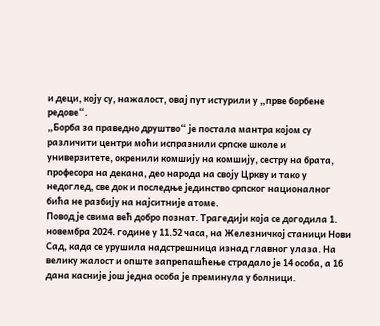и деци, коју су, нажалост, овај пут истурили у „прве борбене редове“.
„Борба за праведно друштво“ је постала мантра којом су различити центри моћи испразнили српске школе и универзитете, окренили комшију на комшију, сестру на брата, професора на декана, део народа на своју Цркву и тако у недоглед, све док и последње јединство српског националног бића не разбију на најситније атоме.
Повод је свима већ добро познат. Трагедији која се догодила 1. новембра 2024. године у 11.52 часа, на Железничкој станици Нови Сад, када се урушила надстрешница изнад главног улаза. На велику жалост и опште запрепашћење страдало је 14 особа, а 16 дана касније још једна особа је преминула у болници.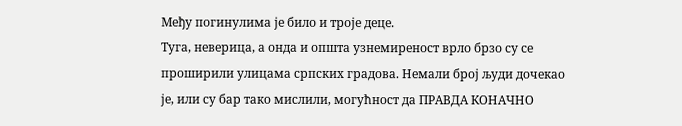Међу погинулима је било и троје деце.
Туга, неверица, а онда и општа узнемиреност врло брзо су се проширили улицама српских градова. Немали број људи дочекао је, или су бар тако мислили, могућност да ПРАВДА КОНАЧНО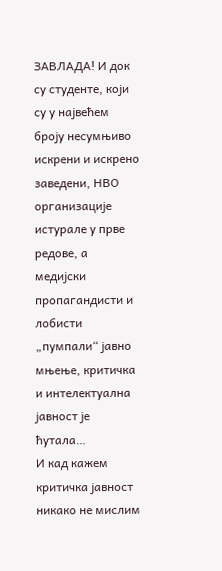ЗАВЛАДА! И док су студенте, који су у највећем броју несумњиво искрени и искрено заведени, НВО организације истурале у прве редове, а медијски пропагандисти и лобисти „пумпали“ јавно мњење, критичка и интелектуална јавност је ћутала…
И кад кажем критичка јавност никако не мислим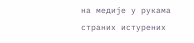на медије у рукама страних истурених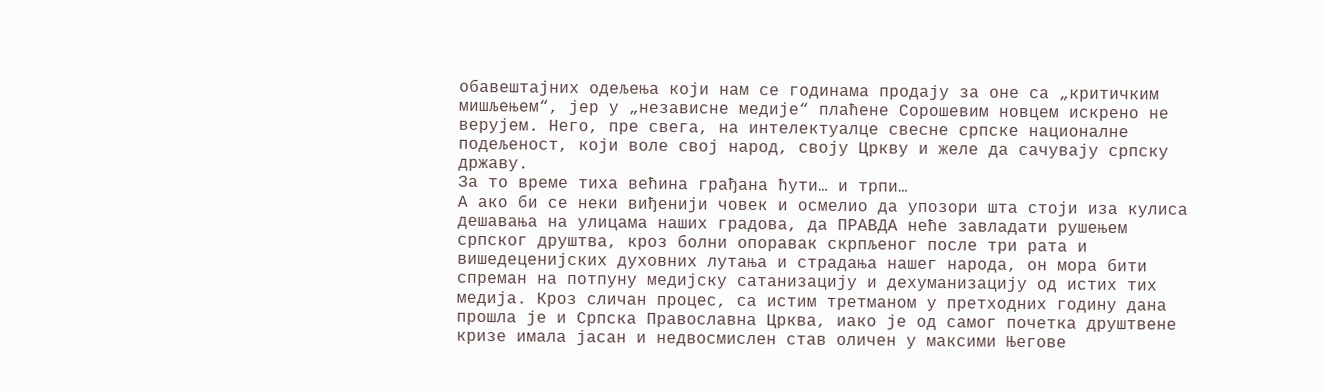обавештајних одељења који нам се годинама продају за оне са „критичким мишљењем“, јер у „независне медије“ плаћене Сорошевим новцем искрено не верујем. Него, пре свега, на интелектуалце свесне српске националне подељеност, који воле свој народ, своју Цркву и желе да сачувају српску државу.
За то време тиха већина грађана ћути… и трпи…
А ако би се неки виђенији човек и осмелио да упозори шта стоји иза кулиса дешавања на улицама наших градова, да ПРАВДА неће завладати рушењем српског друштва, кроз болни опоравак скрпљеног после три рата и вишедеценијских духовних лутања и страдања нашег народа, он мора бити спреман на потпуну медијску сатанизацију и дехуманизацију од истих тих медија. Кроз сличан процес, са истим третманом у претходних годину дана прошла је и Српска Православна Црква, иако је од самог почетка друштвене кризе имала јасан и недвосмислен став оличен у максими Његове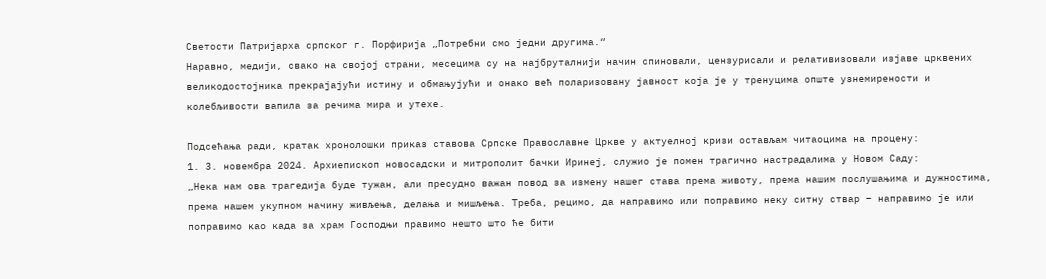Светости Патријарха српског г. Порфирија „Потребни смо једни другима.“
Наравно, медији, свако на својој страни, месецима су на најбруталнији начин спиновали, цензурисали и релативизовали изјаве црквених великодостојника прекрајајући истину и обмањујући и онако већ поларизовану јавност која је у тренуцима опште узнемирености и колебљивости вапила за речима мира и утехе.

Подсећања ради, кратак хронолошки приказ ставова Српске Православне Цркве у актуелној кризи остављам читаоцима на процену:
1. 3. новембра 2024. Архиепископ новосадски и митрополит бачки Иринеј, служио је помен трагично настрадалима у Новом Саду:
„Нека нам ова трагедија буде тужан, али пресудно важан повод за измену нашег става према животу, према нашим послушањима и дужностима, према нашем укупном начину живљења, делања и мишљења. Треба, рецимо, да направимо или поправимо неку ситну ствар – направимо је или поправимо као када за храм Господњи правимо нешто што ће бити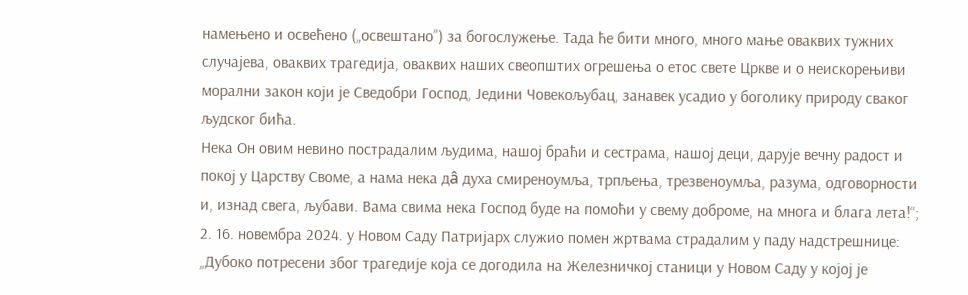намењено и освећено („освештано”) за богослужење. Тада ће бити много, много мање оваквих тужних случајева, оваквих трагедија, оваквих наших свеопштих огрешења о етос свете Цркве и о неискорењиви морални закон који је Сведобри Господ, Једини Човекољубац, занавек усадио у боголику природу сваког људског бића.
Нека Он овим невино пострадалим људима, нашој браћи и сестрама, нашој деци, дарује вечну радост и покој у Царству Своме, а нама нека дâ духа смиреноумља, трпљења, трезвеноумља, разума, одговорности и, изнад свега, љубави. Вама свима нека Господ буде на помоћи у свему доброме, на многа и блага лета!“;
2. 16. новембра 2024. у Новом Саду Патријарх служио помен жртвама страдалим у паду надстрешнице:
„Дубоко потресени због трагедије која се догодила на Железничкој станици у Новом Саду у којој је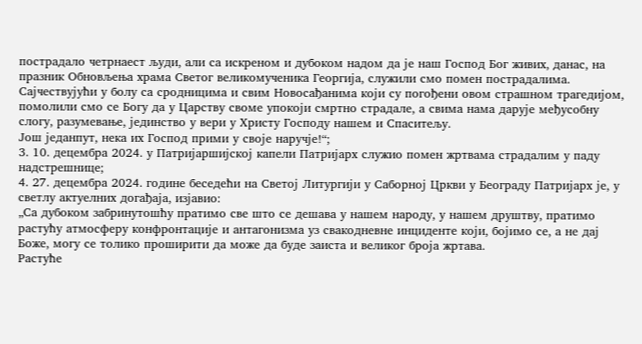пострадало четрнаест људи, али са искреном и дубоком надом да је наш Господ Бог живих, данас, на празник Обновљења храма Светог великомученика Георгија, служили смо помен пострадалима.
Сајчествујући у болу са сродницима и свим Новосађанима који су погођени овом страшном трагедијом, помолили смо се Богу да у Царству своме упокоји смртно страдале, а свима нама дарује међусобну слогу, разумевање, јединство у вери у Христу Господу нашем и Спаситељу.
Још једанпут, нека их Господ прими у своје наручје!“;
3. 10. децембра 2024. у Патријаршијској капели Патријарх служио помен жртвама страдалим у паду надстрешнице;
4. 27. децембра 2024. године беседећи на Светој Литургији у Саборној Цркви у Београду Патријарх је, у светлу актуелних догађаја, изјавио:
„Са дубоком забринутошћу пратимо све што се дешава у нашем народу, у нашем друштву, пратимо растућу атмосферу конфронтације и антагонизма уз свакодневне инциденте који, бојимо се, а не дај Боже, могу се толико проширити да може да буде заиста и великог броја жртава.
Растуће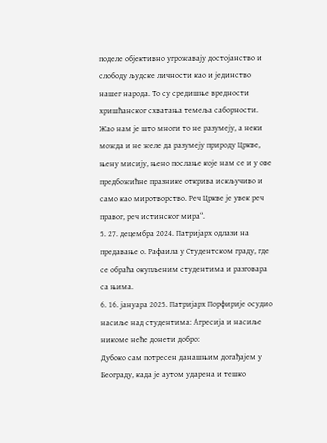поделе објективно угрожавају достојанство и слободу људске личности као и јединство нашег народа. То су средишње вредности хришћанског схватања темеља саборности. Жао нам је што многи то не разумеју, а неки можда и не желе да разумеју природу Цркве, њену мисију, њено послање које нам се и у ове предбожићне празнике открива искључиво и само као миротворство. Реч Цркве је увек реч правог, реч истинског мира“.
5. 27. децембра 2024. Патријарх одлази на предавање о. Рафаила у Студентском граду, где се обраћа окупљеним студентима и разговара са њима.
6. 16. јануара 2025. Патријарх Порфирије осудио насиље над студентима: Агресија и насиље никоме неће донети добро:
Дубоко сам потресен данашњим догађајeм у Београду, када је аутом ударена и тешко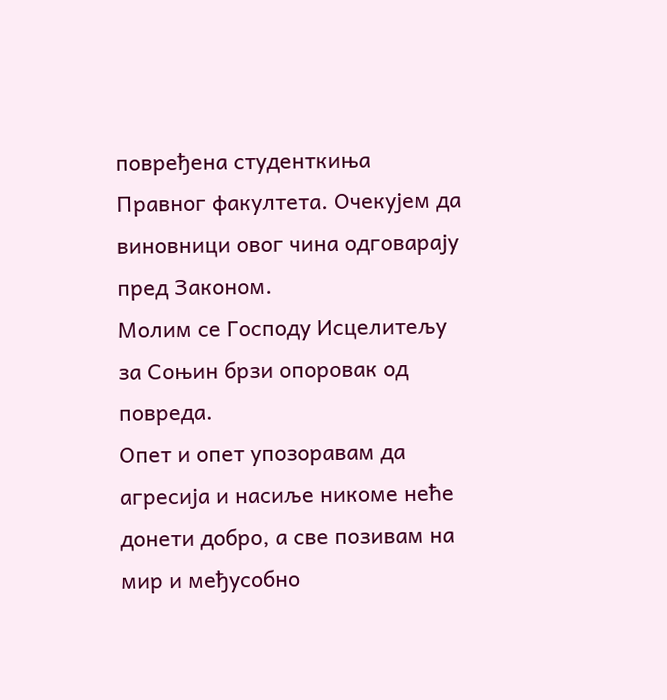повређена студенткиња Правног факултета. Очекујем да виновници овог чина одговарају пред Законом.
Молим се Господу Исцелитељу за Соњин брзи опоровак од повреда.
Oпет и опет упозоравам да агресија и насиље никоме неће донети добро, а све позивам на мир и међусобно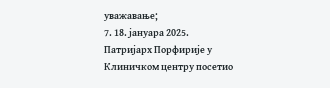уважавање;
7. 18. јануара 2025. Патријарх Порфирије у Клиничком центру посетио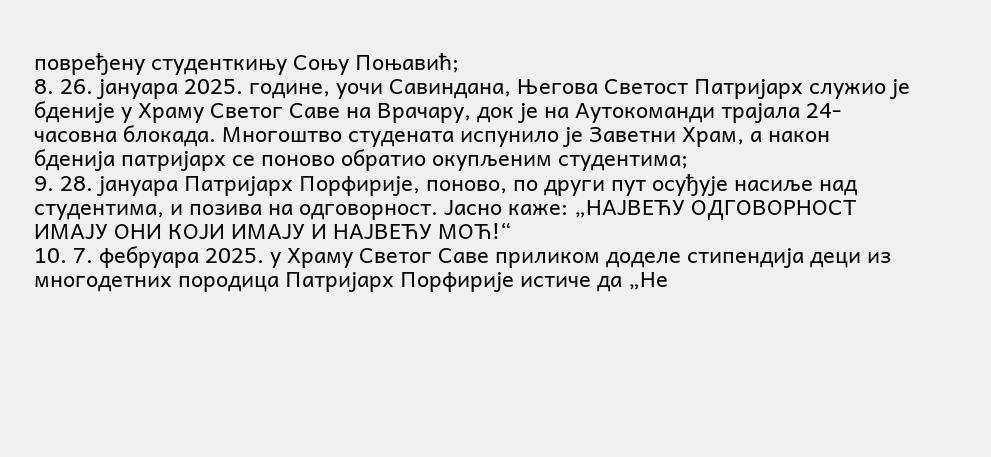повређену студенткињу Соњу Поњавић;
8. 26. јануара 2025. године, уочи Савиндана, Његова Светост Патријарх служио је бденије у Храму Светог Саве на Врачару, док је на Аутокоманди трајала 24-часовна блокада. Многоштво студената испунило је Заветни Храм, а након бденија патријарх се поново обратио окупљеним студентима;
9. 28. јануара Патријарх Порфирије, поново, по други пут осуђује насиље над студентима, и позива на одговорност. Јасно каже: „НАЈВЕЋУ ОДГОВОРНОСТ ИМАЈУ ОНИ КОЈИ ИМАЈУ И НАЈВЕЋУ МОЋ!“
10. 7. фебруара 2025. у Храму Светог Саве приликом доделе стипендија деци из многодетних породица Патријарх Порфирије истиче да „Не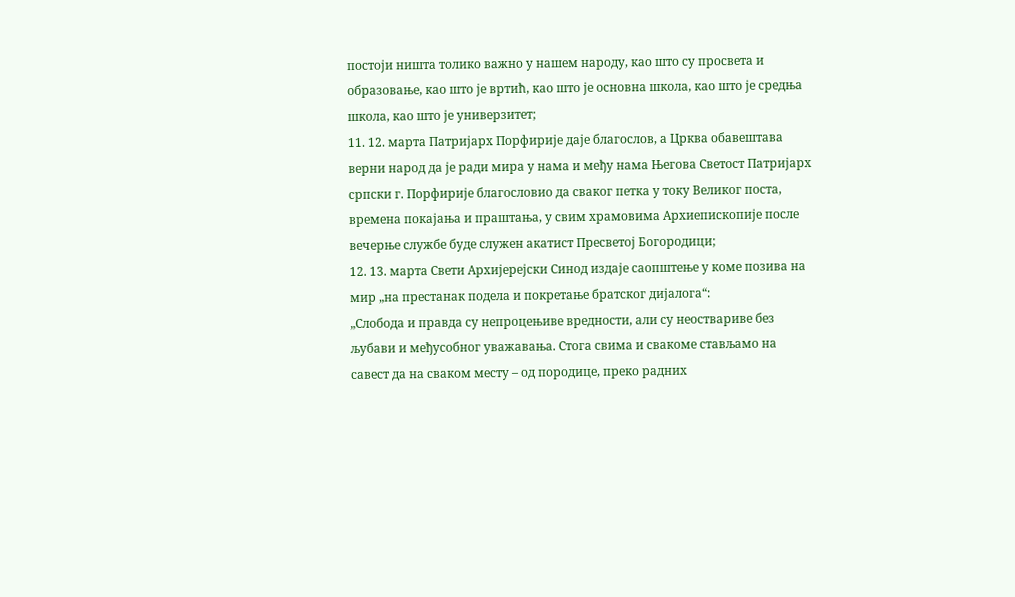постоји ништа толико важно у нашем народу, као што су просвета и образовање, као што је вртић, као што је основна школа, као што је средња школа, као што је универзитет;
11. 12. марта Патријарх Порфирије даје благослов, а Црква обавештава верни народ да је ради мира у нама и међу нама Његова Светост Патријарх српски г. Порфирије благословио да сваког петка у току Великог поста, времена покајања и праштања, у свим храмовима Архиепископије после вечерње службе буде служен акатист Пресветој Богородици;
12. 13. марта Свети Архијерејски Синод издаје саопштење у коме позива на мир „на престанак подела и покретање братског дијалога“:
„Слобода и правда су непроцењиве вредности, али су неоствариве без љубави и међусобног уважавања. Стога свима и свакоме стављамо на савест да на сваком месту – од породице, преко радних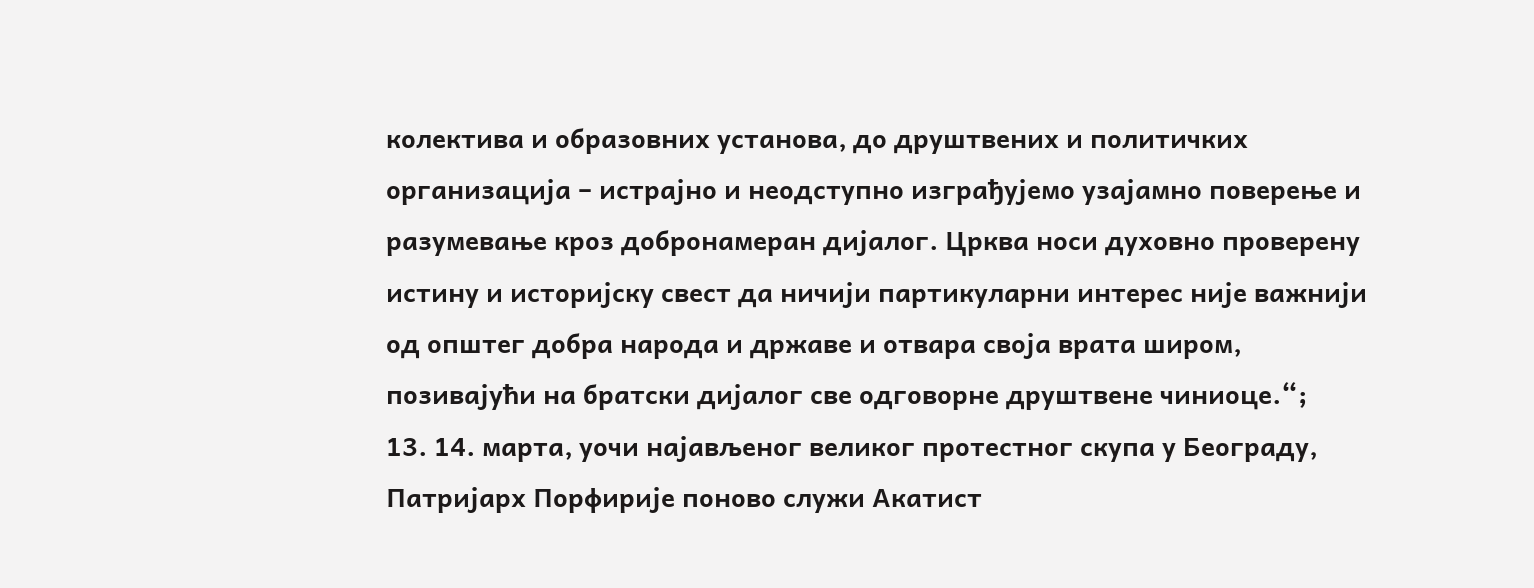колектива и образовних установа, до друштвених и политичких организација – истрајно и неодступно изграђујемо узајамно поверење и разумевање кроз добронамеран дијалог. Црква носи духовно проверену истину и историјску свест да ничији партикуларни интерес није важнији од општег добра народа и државе и отвара своја врата широм, позивајући на братски дијалог све одговорне друштвене чиниоце.“;
13. 14. марта, уочи најављеног великог протестног скупа у Београду, Патријарх Порфирије поново служи Акатист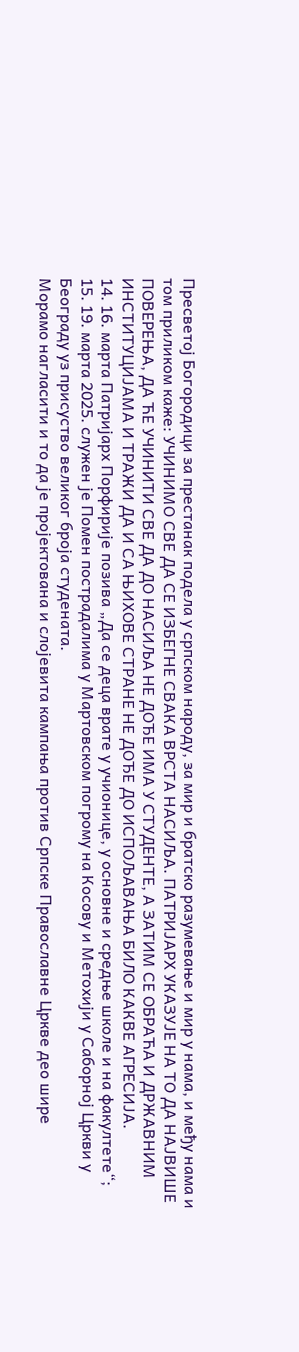Пресветој Богородици за престанак подела у српском народу, за мир и братско разумевање и мир у нама, и међу нама и том приликом каже: УЧИНИМО СВЕ ДА СЕ ИЗБЕГНЕ СВАКА ВРСТА НАСИЉА. ПАТРИЈАРХ УКАЗУЈЕ НА ТО ДА НАЈВИШЕ ПОВЕРЕЊА, ДА ЋЕ УЧИНИТИ СВЕ ДА ДО НАСИЉА НЕ ДОЂЕ ИМА У СТУДЕНТЕ, А ЗАТИМ СЕ ОБРАЋА И ДРЖАВНИМ ИНСТИТУЦИЈАМА И ТРАЖИ ДА И СА ЊИХОВЕ СТРАНЕ НЕ ДОЂЕ ДО ИСПОЉАВАЊА БИЛО КАКВЕ АГРЕСИЈА.
14. 16. марта Патријарх Порфирије позива „Да се деца врате у учионице, у основне и средње школе и на факултете“;
15. 19. марта 2025. служен је Помен пострадалима у Мартовском погрому на Косову и Метохији у Саборној Цркви у Београду уз присуство великог броја студената.
Морамо нагласити и то да је пројектована и слојевита кампања против Српске Православне Цркве део шире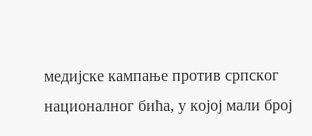медијске кампање против српског националног бића, у којој мали број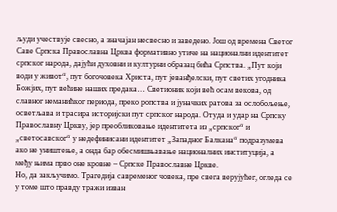људи учествује свесно, а значајан несвесно и заведено. Још од времена Светог Саве Српска Православна Црква формативно утиче на национални идентитет српског народа, дајући духовни и културни образац бића Српства. „Пут који води у живот“, пут богочовека Христа, пут јеванђелски, пут светих угодника Божјих, пут већине наших предака… Светионик који већ осам векова, од славног неманићког периода, преко ропства и јуначких ратова за ослобољење, осветљава и трасира историјски пут српског народа. Отуда и удар на Српску Православну Цркву, јер преобликовање идентитета из „српског“ и „светосавског“ у недефинисани идентитет „Западног Балкана“ подразумева ако не уништење, а онда бар обесмишњавање националних институција, а међу њима прво оне кровне – Српске Православне Цркве.
Но, да закључимо. Трагедија савременог човека, пре свега верујућег, огледа се у томе што правду тражи изван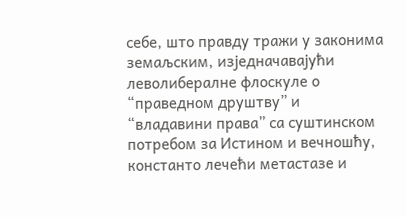себе, што правду тражи у законима земаљским, изједначавајући леволибералне флоскуле о “праведном друштву” и “владавини права” са суштинском потребом за Истином и вечношћу, константо лечећи метастазе и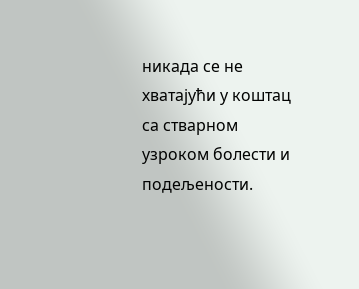никада се не хватајући у коштац са стварном узроком болести и подељености.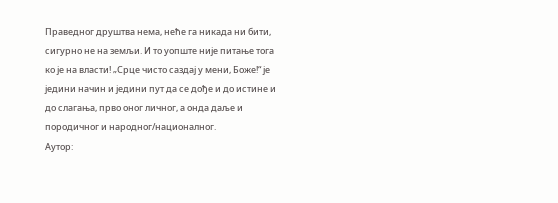Праведног друштва нема, неће га никада ни бити, сигурно не на земљи. И то уопште није питање тога ко је на власти! „Срце чисто саздај у мени, Боже!“ је једини начин и једини пут да се дође и до истине и до слагања, прво оног личног, а онда даље и породичног и народног/националног.
Аутор: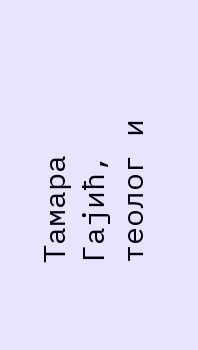Тамара Гајић, теолог и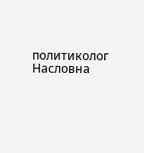политиколог
Насловна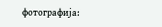фотографија: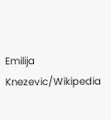Emilija Knezevic/Wikipedia